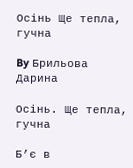Осінь Ще тепла, гучна

By Брильова Дарина

Осінь. Ще тепла, гучна

Б’є в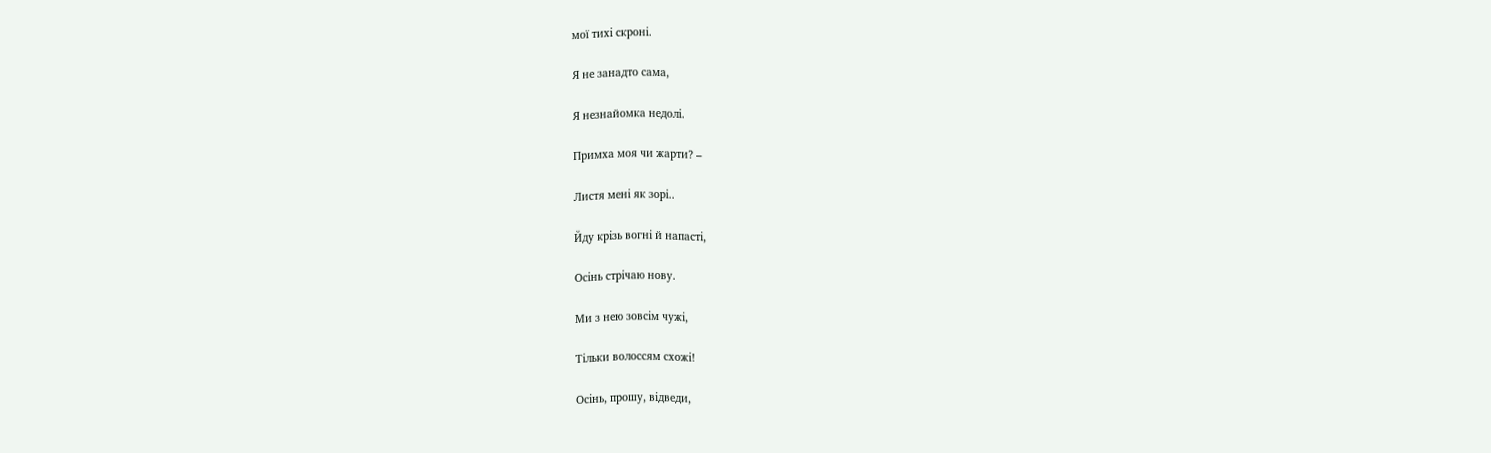мої тихі скроні.

Я не занадто сама,

Я незнайомка недолі.

Примха моя чи жарти? –

Листя мені як зорі..

Йду крізь вогні й напасті,

Осінь стрічаю нову.

Ми з нею зовсім чужі,

Тільки волоссям схожі!

Осінь, прошу, відведи,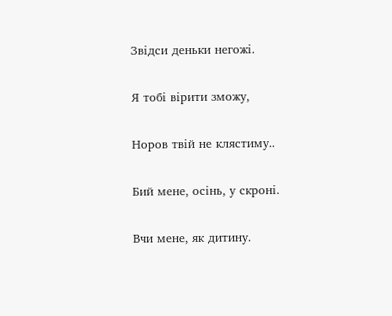Звідси деньки негожі.

Я тобі вірити зможу,

Норов твій не клястиму..

Бий мене, осінь, у скроні.

Вчи мене, як дитину.